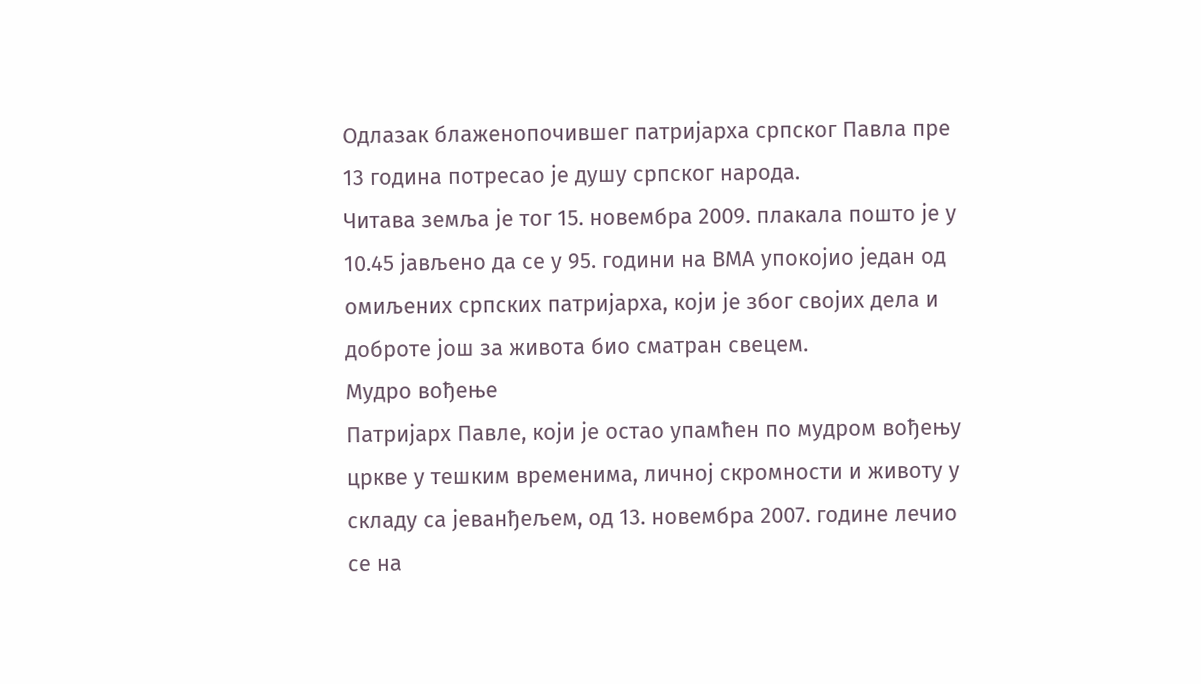Одлазак блаженопочившег патријарха српског Павла пре 13 година потресао је душу српског народа.
Читава земља је тог 15. новембра 2009. плакала пошто је у 10.45 јављено да се у 95. години на ВМА упокојио један од омиљених српских патријарха, који је због својих дела и доброте још за живота био сматран свецем.
Мудро вођење
Патријарх Павле, који је остао упамћен по мудром вођењу цркве у тешким временима, личној скромности и животу у складу са јеванђељем, од 13. новембра 2007. године лечио се на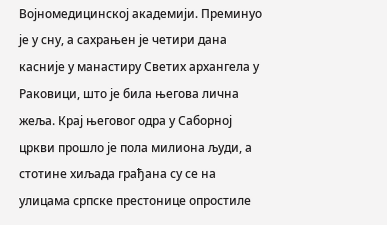Војномедицинској академији. Преминуо је у сну, а сахрањен је четири дана касније у манастиру Светих архангела у Раковици, што је била његова лична жеља. Крај његовог одра у Саборној цркви прошло је пола милиона људи, а стотине хиљада грађана су се на улицама српске престонице опростиле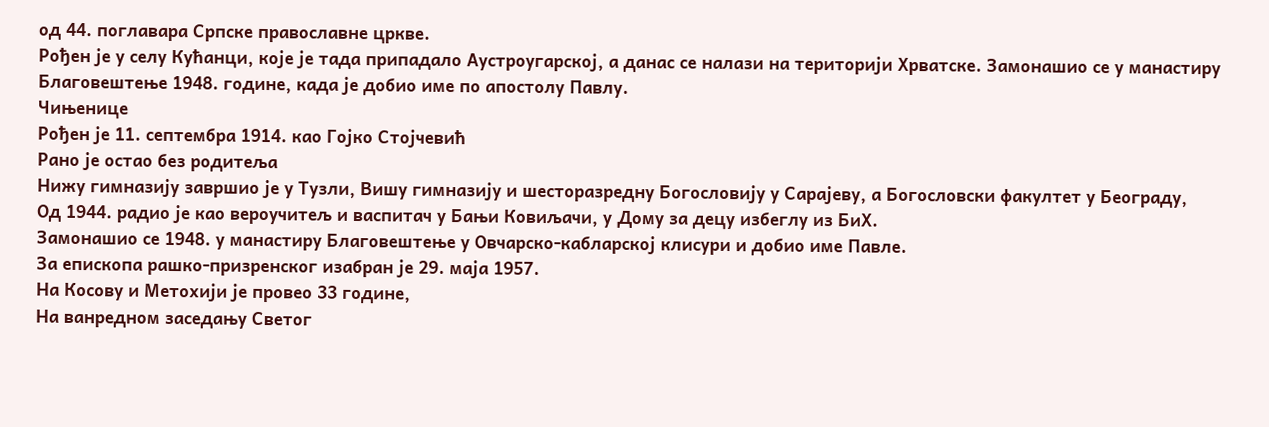од 44. поглавара Српске православне цркве.
Рођен је у селу Кућанци, које је тада припадало Аустроугарској, а данас се налази на територији Хрватске. Замонашио се у манастиру Благовештење 1948. године, када је добио име по апостолу Павлу.
Чињенице
Рођен је 11. септембра 1914. као Гојко Стојчевић
Рано је остао без родитеља
Нижу гимназију завршио је у Тузли, Вишу гимназију и шесторазредну Богословију у Сарајеву, а Богословски факултет у Београду,
Од 1944. радио је као вероучитељ и васпитач у Бањи Ковиљачи, у Дому за децу избеглу из БиХ.
Замонашио се 1948. у манастиру Благовештење у Овчарско-кабларској клисури и добио име Павле.
За епископа рашко-призренског изабран је 29. маја 1957.
На Косову и Метохији је провео 33 године,
На ванредном заседању Светог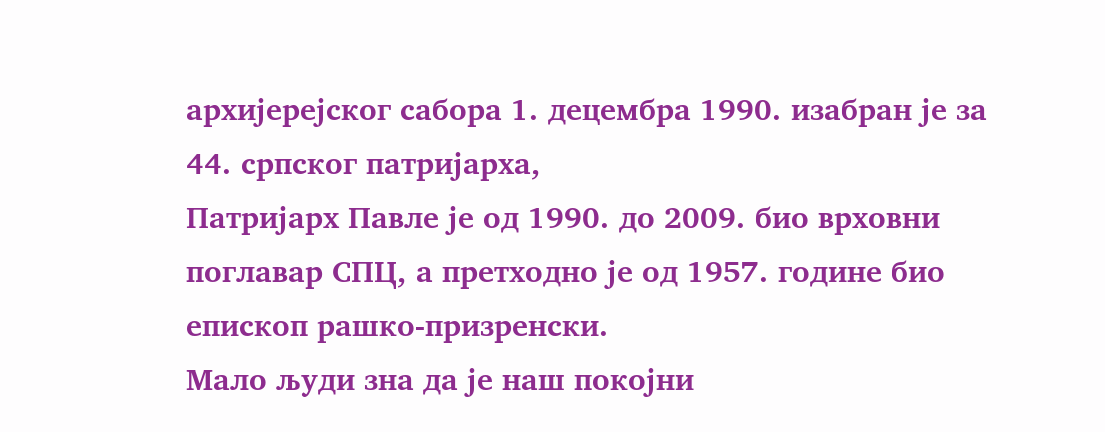архијерејског сабора 1. децембра 1990. изабран је за 44. српског патријарха,
Патријарх Павле је од 1990. до 2009. био врховни поглавар СПЦ, а претходно је од 1957. године био епископ рашко-призренски.
Мало људи зна да је наш покојни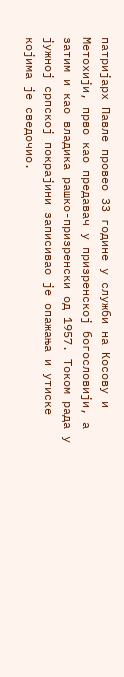патријарх Павле провео 33 године у служби на Косову и Метохији, прво као предавач у призренској богословији, а затим и као владика рашко-призренски од 1957. Током рада у јужној српској покрајини записивао је опажања и утиске којима је сведочио.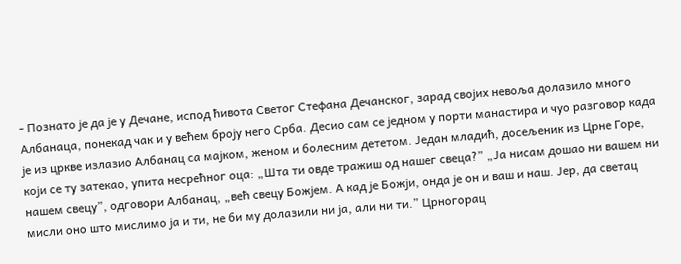- Познато је да је у Дечане, испод ћивота Светог Стефана Дечанског, зарад својих невоља долазило много Албанаца, понекад чак и у већем броју него Срба. Десио сам се једном у порти манастира и чуо разговор када је из цркве излазио Албанац са мајком, женом и болесним дететом. Један младић, досељеник из Црне Горе, који се ту затекао, упита несрећног оца: „Шта ти овде тражиш од нашег свеца?” „Ја нисам дошао ни вашем ни нашем свецу”, одговори Албанац, „већ свецу Божјем. А кад је Божји, онда је он и ваш и наш. Јер, да светац мисли оно што мислимо ја и ти, не би му долазили ни ја, али ни ти.” Црногорац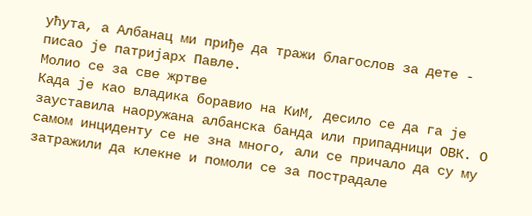ућута, а Албанац ми приђе да тражи благослов за дете - писао је патријарх Павле.
Молио се за све жртве
Када је као владика боравио на КиМ, десило се да га је зауставила наоружана албанска банда или припадници ОВК. О самом инциденту се не зна много, али се причало да су му затражили да клекне и помоли се за пострадале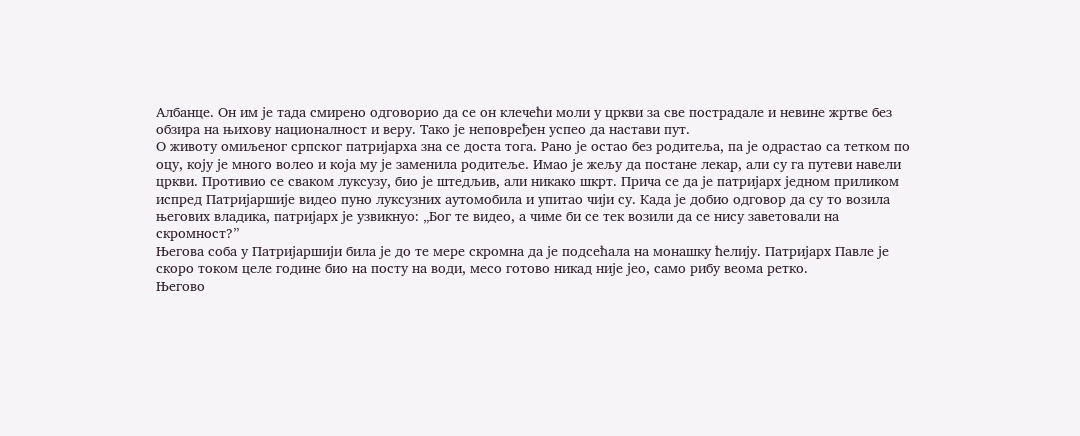Албанце. Он им је тада смирено одговорио да се он клечећи моли у цркви за све пострадале и невине жртве без обзира на њихову националност и веру. Тако је неповређен успео да настави пут.
О животу омиљеног српског патријарха зна се доста тога. Рано је остао без родитеља, па је одрастао са тетком по оцу, коју је много волео и која му је заменила родитеље. Имао је жељу да постане лекар, али су га путеви навели цркви. Противио се сваком луксузу, био је штедљив, али никако шкрт. Прича се да је патријарх једном приликом испред Патријаршије видео пуно луксузних аутомобила и упитао чији су. Када је добио одговор да су то возила његових владика, патријарх је узвикнуо: „Бог те видео, а чиме би се тек возили да се нису заветовали на скромност?”
Његова соба у Патријаршији била је до те мере скромна да је подсећала на монашку ћелију. Патријарх Павле је скоро током целе године био на посту на води, месо готово никад није јео, само рибу веома ретко.
Његово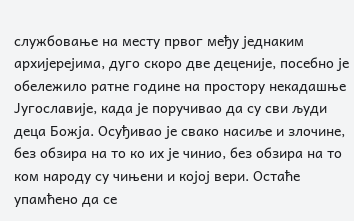службовање на месту првог међу једнаким архијерејима, дуго скоро две деценије, посебно је обележило ратне године на простору некадашње Југославије, када је поручивао да су сви људи деца Божја. Осуђивао је свако насиље и злочине, без обзира на то ко их је чинио, без обзира на то ком народу су чињени и којој вери. Остаће упамћено да се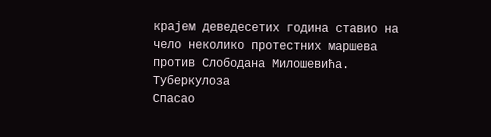крајем деведесетих година ставио на чело неколико протестних маршева против Слободана Милошевића.
Туберкулоза
Спасао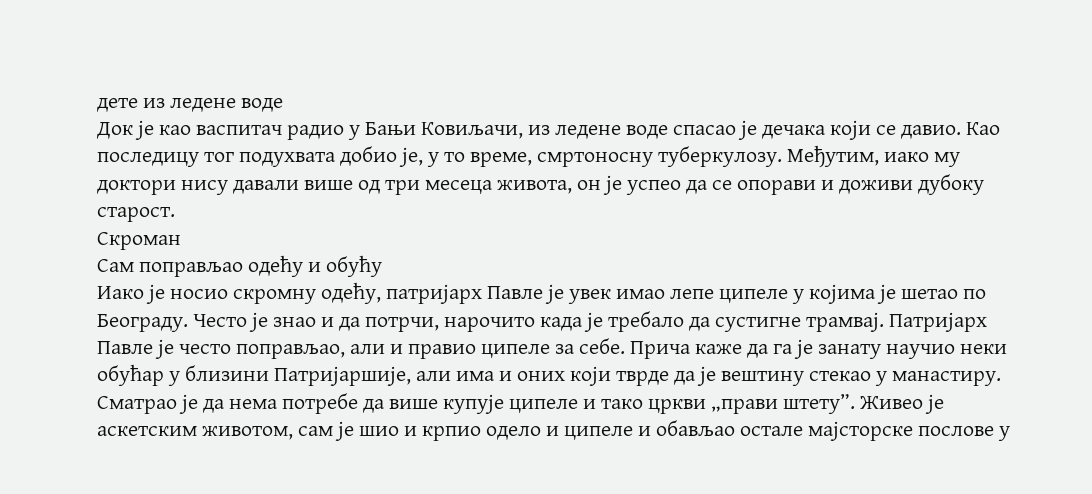дете из ледене воде
Док је као васпитач радио у Бањи Ковиљачи, из ледене воде спасао је дечака који се давио. Као последицу тог подухвата добио је, у то време, смртоносну туберкулозу. Међутим, иако му доктори нису давали више од три месеца живота, он је успео да се опорави и доживи дубоку старост.
Скроман
Сам поправљао одећу и обућу
Иако је носио скромну одећу, патријарх Павле је увек имао лепе ципеле у којима је шетао по Београду. Често је знао и да потрчи, нарочито када је требало да сустигне трамвај. Патријарх Павле је често поправљао, али и правио ципеле за себе. Прича каже да га је занату научио неки обућар у близини Патријаршије, али има и оних који тврде да је вештину стекао у манастиру. Сматрао је да нема потребе да више купује ципеле и тако цркви „прави штету”. Живео је аскетским животом, сам је шио и крпио одело и ципеле и обављао остале мајсторске послове у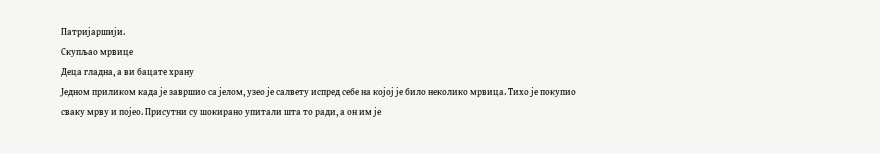Патријаршији.
Скупљао мрвице
Деца гладна, а ви бацате храну
Једном приликом када је завршио са јелом, узео је салвету испред себе на којој је било неколико мрвица. Тихо је покупио сваку мрву и појео. Присутни су шокирано упитали шта то ради, а он им је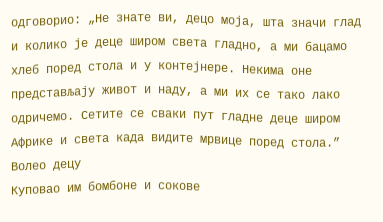одговорио: „Не знате ви, децо моја, шта значи глад и колико је деце широм света гладно, а ми бацамо хлеб поред стола и у контејнере. Некима оне представљају живот и наду, а ми их се тако лако одричемо. Сетите се сваки пут гладне деце широм Африке и света када видите мрвице поред стола.”
Волео децу
Куповао им бомбоне и сокове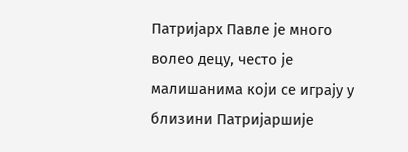Патријарх Павле је много волео децу, често је малишанима који се играју у близини Патријаршије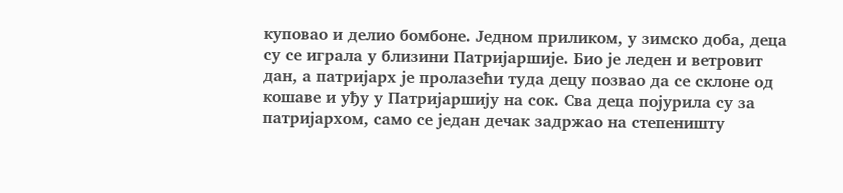куповао и делио бомбоне. Једном приликом, у зимско доба, деца су се играла у близини Патријаршије. Био је леден и ветровит дан, а патријарх је пролазећи туда децу позвао да се склоне од кошаве и уђу у Патријаршију на сок. Сва деца појурила су за патријархом, само се један дечак задржао на степеништу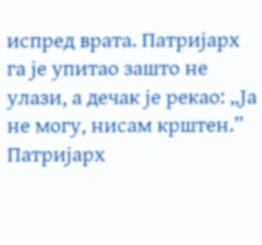испред врата. Патријарх га је упитао зашто не улази, а дечак је рекао: „Ја не могу, нисам крштен.”
Патријарх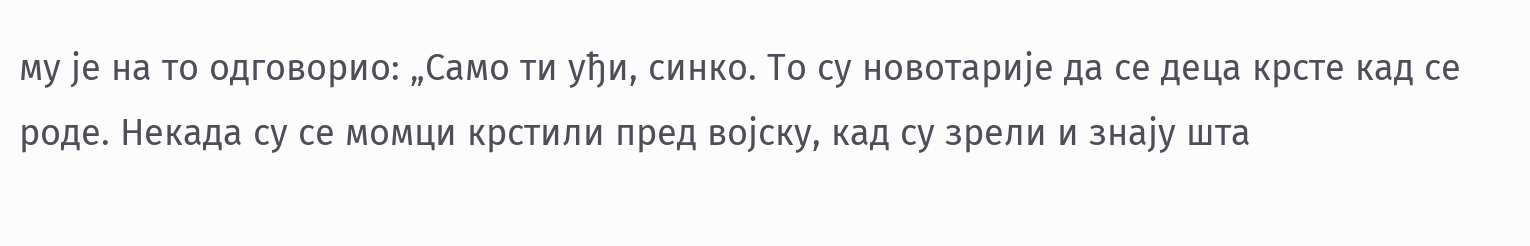му је на то одговорио: „Само ти уђи, синко. То су новотарије да се деца крсте кад се роде. Некада су се момци крстили пред војску, кад су зрели и знају шта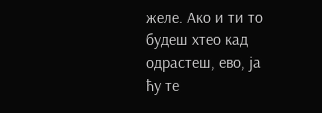желе. Ако и ти то будеш хтео кад одрастеш, ево, ја ћу те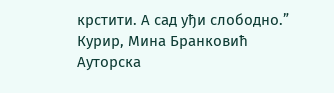крстити. А сад уђи слободно.”
Курир, Мина Бранковић
Ауторска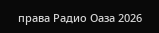права Радио Оаза 2026